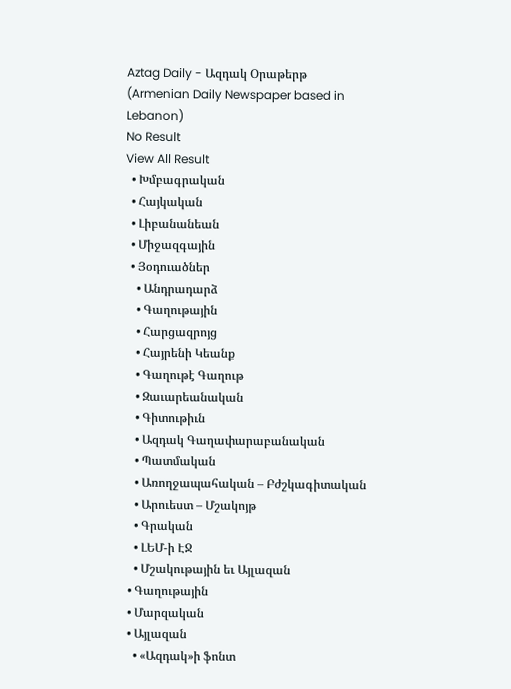Aztag Daily - Ազդակ Օրաթերթ (Armenian Daily Newspaper based in Lebanon)
No Result
View All Result
  • Խմբագրական
  • Հայկական
  • Լիբանանեան
  • Միջազգային
  • Յօդուածներ
    • Անդրադարձ
    • Գաղութային
    • Հարցազրոյց
    • Հայրենի Կեանք
    • Գաղութէ Գաղութ
    • Զաւարեանական
    • Գիտութիւն
    • Ազդակ Գաղափարաբանական
    • Պատմական
    • Առողջապահական – Բժշկագիտական
    • Արուեստ – Մշակոյթ
    • Գրական
    • ԼԵՄ-ի ԷՋ
    • Մշակութային եւ Այլազան
  • Գաղութային
  • Մարզական
  • Այլազան
    • «Ազդակ»ի ֆոնտ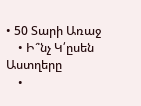• 50 Տարի Առաջ
    • Ի՞նչ Կ՛ըսեն Աստղերը
    •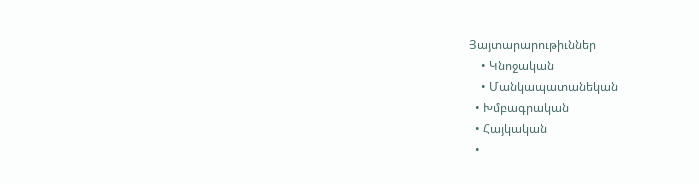Յայտարարութիւններ
    • Կնոջական
    • Մանկապատանեկան
  • Խմբագրական
  • Հայկական
  •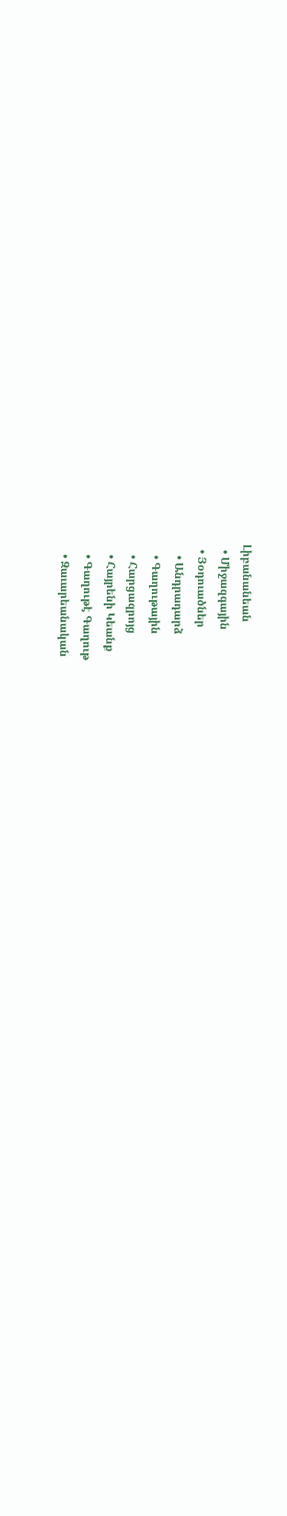Լիբանանեան
  • Միջազգային
  • Յօդուածներ
    • Անդրադարձ
    • Գաղութային
    • Հարցազրոյց
    • Հայրենի Կեանք
    • Գաղութէ Գաղութ
    • Զաւարեանական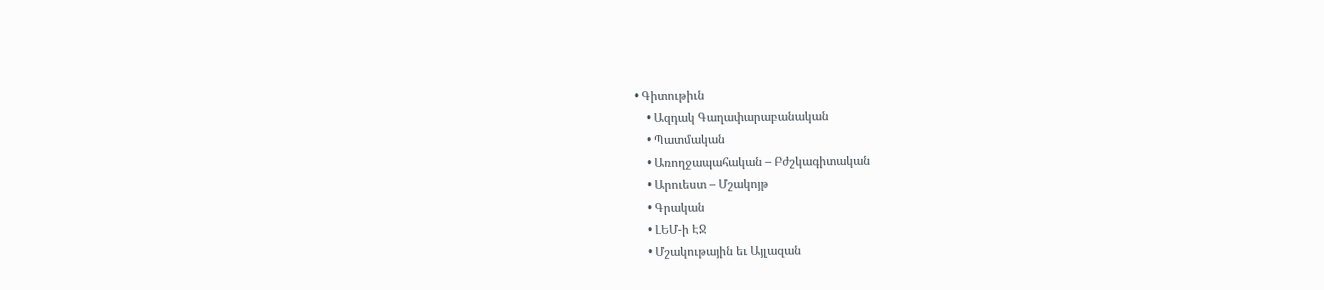• Գիտութիւն
    • Ազդակ Գաղափարաբանական
    • Պատմական
    • Առողջապահական – Բժշկագիտական
    • Արուեստ – Մշակոյթ
    • Գրական
    • ԼԵՄ-ի ԷՋ
    • Մշակութային եւ Այլազան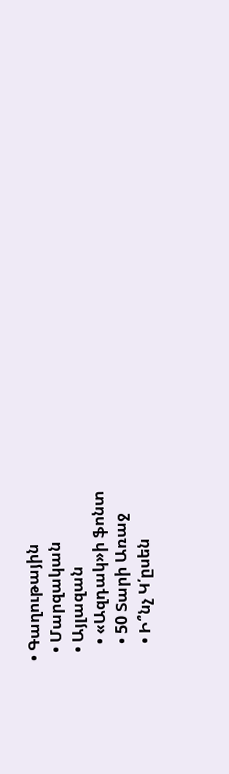• Գաղութային
  • Մարզական
  • Այլազան
    • «Ազդակ»ի ֆոնտ
    • 50 Տարի Առաջ
    • Ի՞նչ Կ՛ըսեն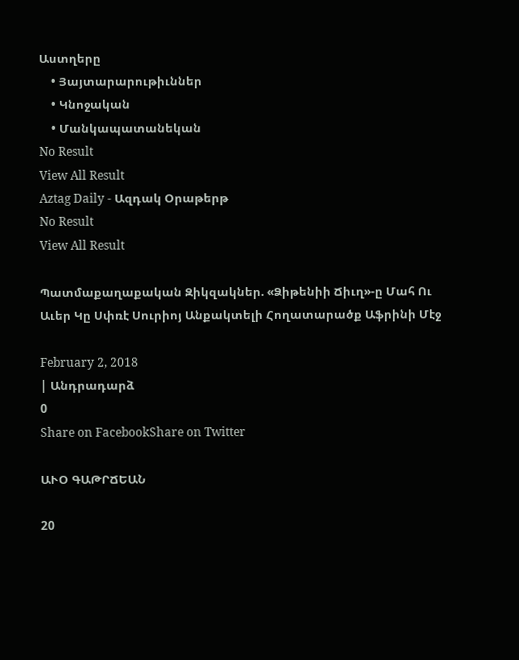Աստղերը
    • Յայտարարութիւններ
    • Կնոջական
    • Մանկապատանեկան
No Result
View All Result
Aztag Daily - Ազդակ Օրաթերթ
No Result
View All Result

Պատմաքաղաքական Զիկզակներ. «Ձիթենիի Ճիւղ»-ը Մահ Ու Աւեր Կը Սփռէ Սուրիոյ Անքակտելի Հողատարածք Աֆրինի Մէջ

February 2, 2018
| Անդրադարձ
0
Share on FacebookShare on Twitter

ԱՒՕ ԳԱԹՐՃԵԱՆ

20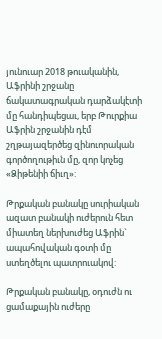յունուար 2018 թուականին, Աֆրինի շրջանը ճակատագրական դարձակէտի մը հանդիպեցաւ, երբ Թուրքիա Աֆրին շրջանին դէմ շղթայազերծեց զինուորական գործողութիւն մը, զոր կոչեց «Ձիթենիի ճիւղ»:

Թրքական բանակը սուրիական ազատ բանակի ուժերուն հետ միատեղ ներխուժեց Աֆրին` ապահովական գօտի մը ստեղծելու պատրուակով:

Թրքական բանակը, օդուժն ու ցամաքային ուժերը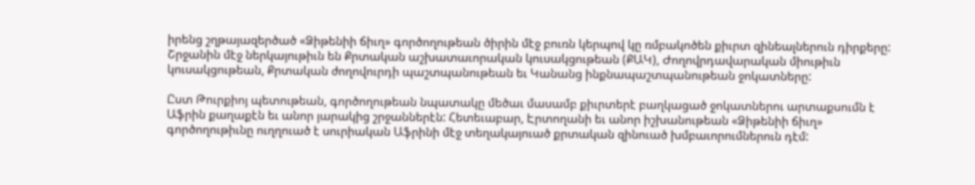իրենց շղթայազերծած «Ձիթենիի ճիւղ» գործողութեան ծիրին մէջ բուռն կերպով կը ռմբակոծեն քիւրտ զինեալներուն դիրքերը: Շրջանին մէջ ներկայութիւն են Քրտական աշխատաւորական կուսակցութեան (ՔԱԿ), Ժողովրդավարական միութիւն կուսակցութեան, Քրտական ժողովուրդի պաշտպանութեան եւ Կանանց ինքնապաշտպանութեան ջոկատները:

Ըստ Թուրքիոյ պետութեան, գործողութեան նպատակը մեծաւ մասամբ քիւրտերէ բաղկացած ջոկատներու արտաքսումն է Աֆրին քաղաքէն եւ անոր յարակից շրջաններէն: Հետեւաբար, Էրտողանի եւ անոր իշխանութեան «Ձիթենիի ճիւղ» գործողութիւնը ուղղուած է սուրիական Աֆրինի մէջ տեղակայուած քրտական զինուած խմբաւորումներուն դէմ: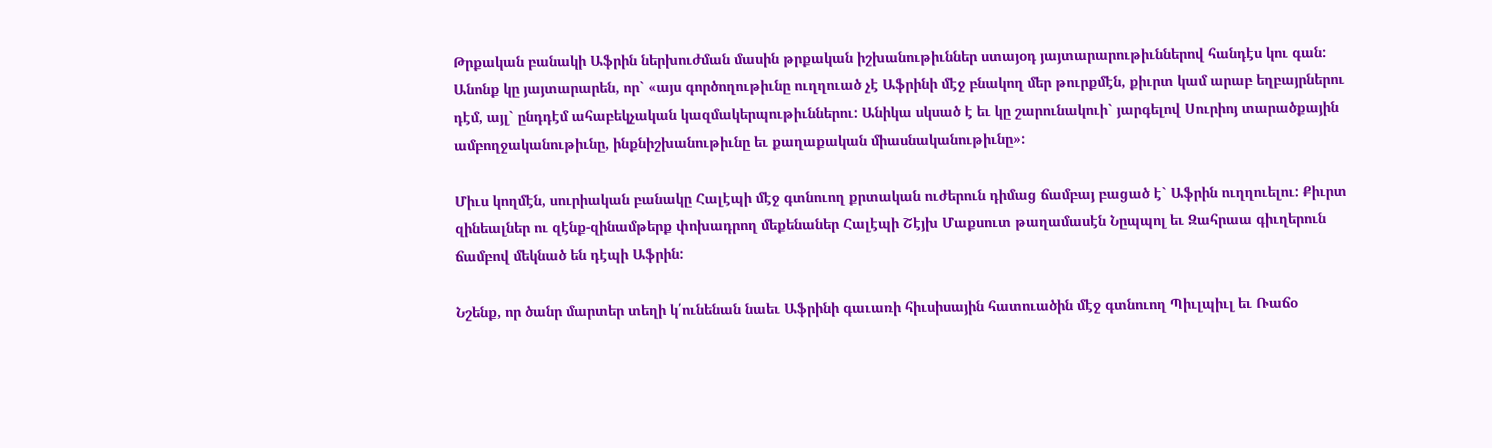Թրքական բանակի Աֆրին ներխուժման մասին թրքական իշխանութիւններ ստայօդ յայտարարութիւններով հանդէս կու գան: Անոնք կը յայտարարեն, որ` «այս գործողութիւնը ուղղուած չէ Աֆրինի մէջ բնակող մեր թուրքմէն, քիւրտ կամ արաբ եղբայրներու դէմ, այլ` ընդդէմ ահաբեկչական կազմակերպութիւններու: Անիկա սկսած է եւ կը շարունակուի` յարգելով Սուրիոյ տարածքային ամբողջականութիւնը, ինքնիշխանութիւնը եւ քաղաքական միասնականութիւնը»:

Միւս կողմէն, սուրիական բանակը Հալէպի մէջ գտնուող քրտական ուժերուն դիմաց ճամբայ բացած է` Աֆրին ուղղուելու: Քիւրտ զինեալներ ու զէնք-զինամթերք փոխադրող մեքենաներ Հալէպի Շէյխ Մաքսուտ թաղամասէն Նըպպոլ եւ Զահրաա գիւղերուն ճամբով մեկնած են դէպի Աֆրին:

Նշենք, որ ծանր մարտեր տեղի կ՛ունենան նաեւ Աֆրինի գաւառի հիւսիսային հատուածին մէջ գտնուող Պիւլպիւլ եւ Ռաճօ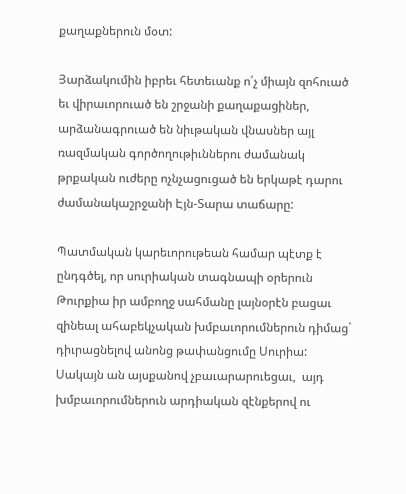քաղաքներուն մօտ:

Յարձակումին իբրեւ հետեւանք ո՛չ միայն զոհուած եւ վիրաւորուած են շրջանի քաղաքացիներ, արձանագրուած են նիւթական վնասներ այլ ռազմական գործողութիւններու ժամանակ թրքական ուժերը ոչնչացուցած են երկաթէ դարու ժամանակաշրջանի Էյն-Տարա տաճարը:

Պատմական կարեւորութեան համար պէտք է ընդգծել, որ սուրիական տագնապի օրերուն Թուրքիա իր ամբողջ սահմանը լայնօրէն բացաւ զինեալ ահաբեկչական խմբաւորումներուն դիմաց` դիւրացնելով անոնց թափանցումը Սուրիա: Սակայն ան այսքանով չբաւարարուեցաւ,  այդ խմբաւորումներուն արդիական զէնքերով ու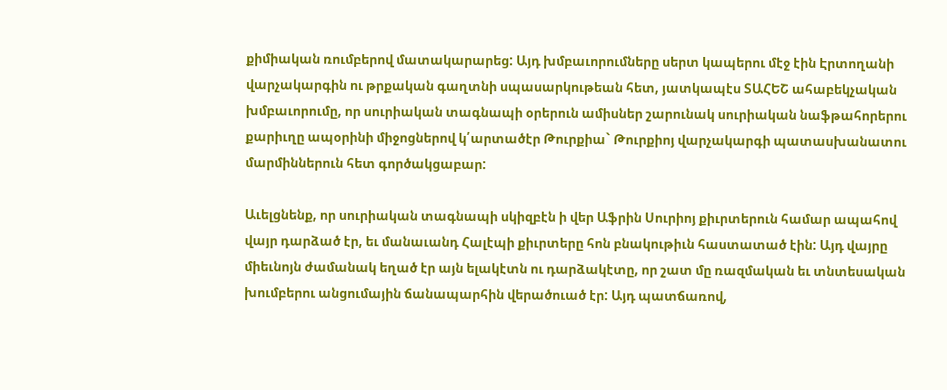քիմիական ռումբերով մատակարարեց: Այդ խմբաւորումները սերտ կապերու մէջ էին Էրտողանի վարչակարգին ու թրքական գաղտնի սպասարկութեան հետ, յատկապէս ՏԱՀԵՇ ահաբեկչական խմբաւորումը, որ սուրիական տագնապի օրերուն ամիսներ շարունակ սուրիական նաֆթահորերու քարիւղը ապօրինի միջոցներով կ՛արտածէր Թուրքիա` Թուրքիոյ վարչակարգի պատասխանատու մարմիններուն հետ գործակցաբար:

Աւելցնենք, որ սուրիական տագնապի սկիզբէն ի վեր Աֆրին Սուրիոյ քիւրտերուն համար ապահով վայր դարձած էր, եւ մանաւանդ Հալէպի քիւրտերը հոն բնակութիւն հաստատած էին: Այդ վայրը միեւնոյն ժամանակ եղած էր այն ելակէտն ու դարձակէտը, որ շատ մը ռազմական եւ տնտեսական խումբերու անցումային ճանապարհին վերածուած էր: Այդ պատճառով,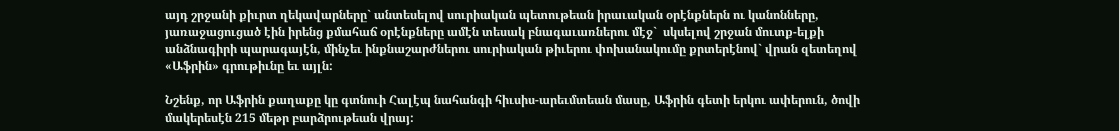այդ շրջանի քիւրտ ղեկավարները` անտեսելով սուրիական պետութեան իրաւական օրէնքներն ու կանոնները, յառաջացուցած էին իրենց քմահաճ օրէնքները ամէն տեսակ բնագաւառներու մէջ`  սկսելով շրջան մուտք-ելքի անձնագիրի պարագայէն, մինչեւ ինքնաշարժներու սուրիական թիւերու փոխանակումը քրտերէնով` վրան զետեղով «Աֆրին» գրութիւնը եւ այլն:

Նշենք, որ Աֆրին քաղաքը կը գտնուի Հալէպ նահանգի հիւսիս-արեւմտեան մասը, Աֆրին գետի երկու ափերուն, ծովի մակերեսէն 215 մեթր բարձրութեան վրայ: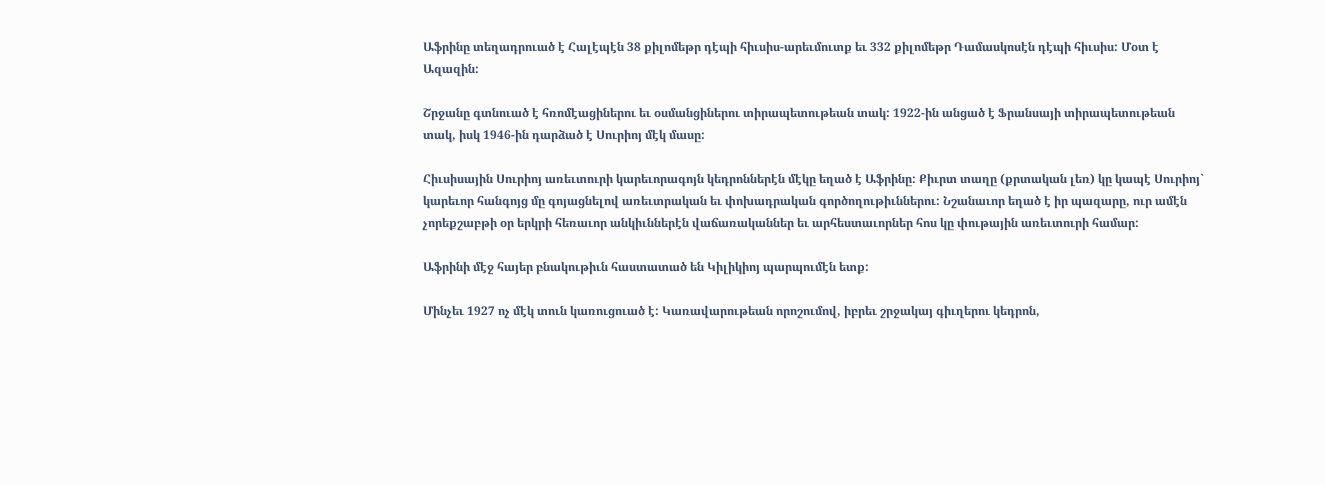Աֆրինը տեղադրուած է Հալէպէն 38 քիլոմեթր դէպի հիւսիս-արեւմուտք եւ 332 քիլոմեթր Դամասկոսէն դէպի հիւսիս: Մօտ է Ազազին:

Շրջանը գտնուած է հռոմէացիներու եւ օսմանցիներու տիրապետութեան տակ: 1922-ին անցած է Ֆրանսայի տիրապետութեան տակ, իսկ 1946-ին դարձած է Սուրիոյ մէկ մասը:

Հիւսիսային Սուրիոյ առեւտուրի կարեւորագոյն կեդրոններէն մէկը եղած է Աֆրինը: Քիւրտ տաղը (քրտական լեռ) կը կապէ Սուրիոյ` կարեւոր հանգոյց մը գոյացնելով առեւտրական եւ փոխադրական գործողութիւններու: Նշանաւոր եղած է իր պազարը, ուր ամէն չորեքշաբթի օր երկրի հեռաւոր անկիւններէն վաճառականներ եւ արհեստաւորներ հոս կը փութային առեւտուրի համար:

Աֆրինի մէջ հայեր բնակութիւն հաստատած են Կիլիկիոյ պարպումէն ետք:

Մինչեւ 1927 ոչ մէկ տուն կառուցուած է: Կառավարութեան որոշումով, իբրեւ շրջակայ գիւղերու կեդրոն,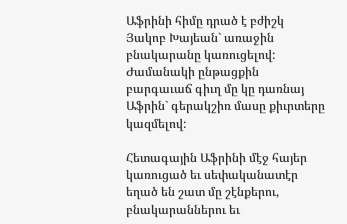Աֆրինի հիմը դրած է բժիշկ Յակոբ Խայեան` առաջին բնակարանը կառուցելով: Ժամանակի ընթացքին բարգաւաճ գիւղ մը կը դառնայ Աֆրին` գերակշիռ մասը քիւրտերը կազմելով:

Հետագային Աֆրինի մէջ հայեր կառուցած եւ սեփականատէր եղած են շատ մը շէնքերու, բնակարաններու եւ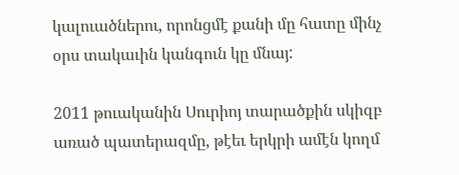կալուածներու, որոնցմէ քանի մը հատը մինչ օրս տակաւին կանգուն կը մնայ:

2011 թուականին Սուրիոյ տարածքին սկիզբ առած պատերազմը, թէեւ երկրի ամէն կողմ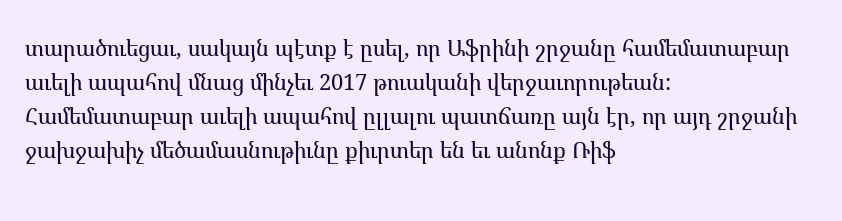տարածուեցաւ, սակայն պէտք է ըսել, որ Աֆրինի շրջանը համեմատաբար աւելի ապահով մնաց մինչեւ 2017 թուականի վերջաւորութեան: Համեմատաբար աւելի ապահով ըլլալու պատճառը այն էր, որ այդ շրջանի ջախջախիչ մեծամասնութիւնը քիւրտեր են եւ անոնք Ռիֆ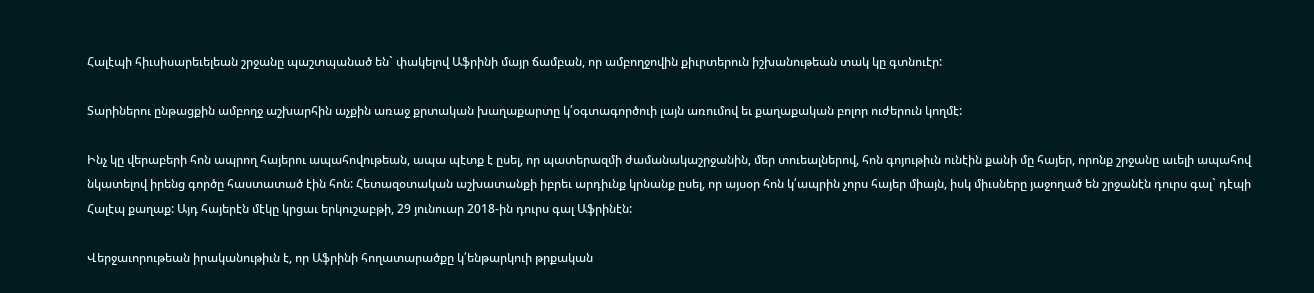Հալէպի հիւսիսարեւելեան շրջանը պաշտպանած են` փակելով Աֆրինի մայր ճամբան, որ ամբողջովին քիւրտերուն իշխանութեան տակ կը գտնուէր:

Տարիներու ընթացքին ամբողջ աշխարհին աչքին առաջ քրտական խաղաքարտը կ՛օգտագործուի լայն առումով եւ քաղաքական բոլոր ուժերուն կողմէ:

Ինչ կը վերաբերի հոն ապրող հայերու ապահովութեան, ապա պէտք է ըսել, որ պատերազմի ժամանակաշրջանին, մեր տուեալներով, հոն գոյութիւն ունէին քանի մը հայեր, որոնք շրջանը աւելի ապահով նկատելով իրենց գործը հաստատած էին հոն: Հետազօտական աշխատանքի իբրեւ արդիւնք կրնանք ըսել, որ այսօր հոն կ՛ապրին չորս հայեր միայն, իսկ միւսները յաջողած են շրջանէն դուրս գալ` դէպի Հալէպ քաղաք: Այդ հայերէն մէկը կրցաւ երկուշաբթի, 29 յունուար 2018-ին դուրս գալ Աֆրինէն:

Վերջաւորութեան իրականութիւն է, որ Աֆրինի հողատարածքը կ՛ենթարկուի թրքական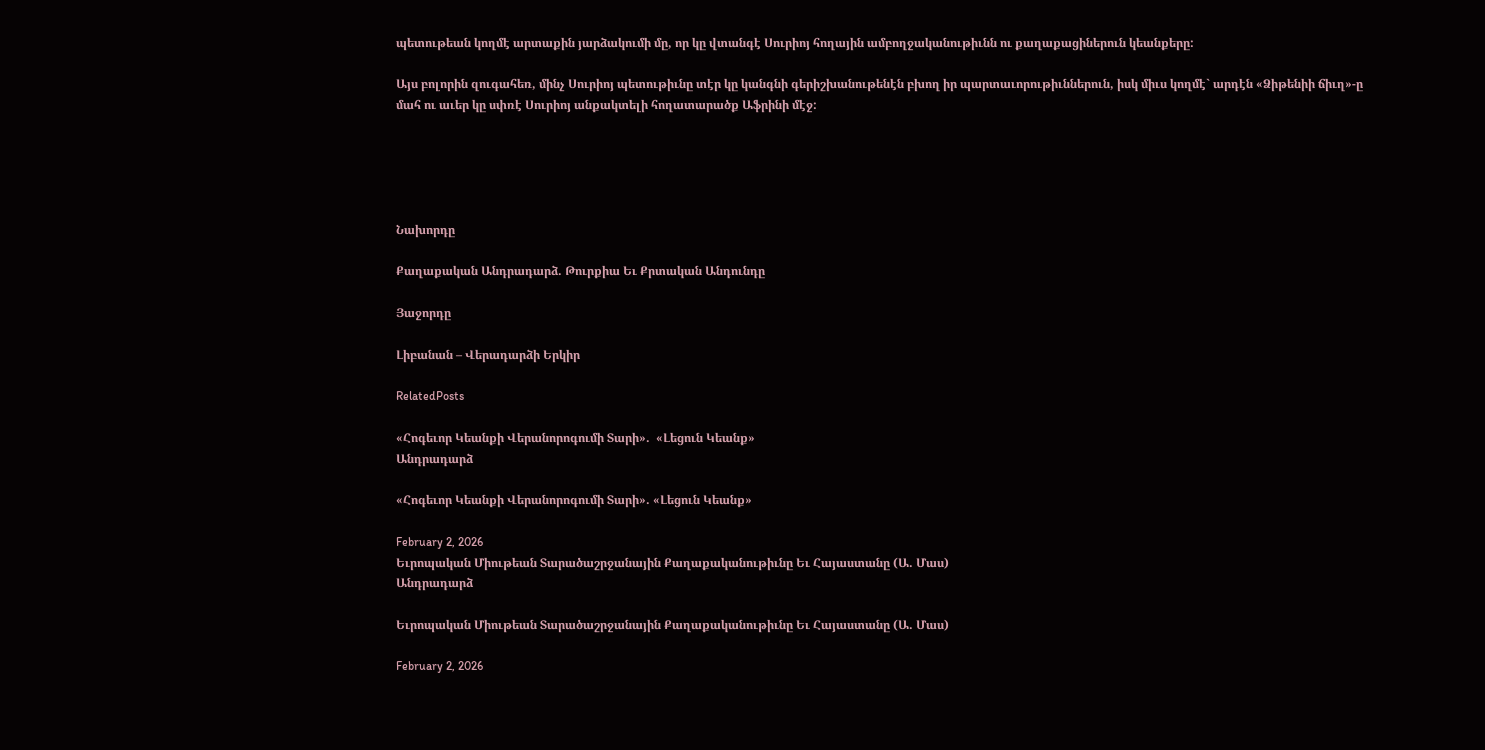պետութեան կողմէ արտաքին յարձակումի մը, որ կը վտանգէ Սուրիոյ հողային ամբողջականութիւնն ու քաղաքացիներուն կեանքերը:

Այս բոլորին զուգահեռ, մինչ Սուրիոյ պետութիւնը տէր կը կանգնի գերիշխանութենէն բխող իր պարտաւորութիւններուն, իսկ միւս կողմէ` արդէն «Ձիթենիի ճիւղ»-ը մահ ու աւեր կը սփռէ Սուրիոյ անքակտելի հողատարածք Աֆրինի մէջ:





Նախորդը

Քաղաքական Անդրադարձ. Թուրքիա Եւ Քրտական Անդունդը

Յաջորդը

Լիբանան – Վերադարձի Երկիր

RelatedPosts

«Հոգեւոր Կեանքի Վերանորոգումի Տարի».  «Լեցուն Կեանք»
Անդրադարձ

«Հոգեւոր Կեանքի Վերանորոգումի Տարի». «Լեցուն Կեանք»

February 2, 2026
Եւրոպական Միութեան Տարածաշրջանային Քաղաքականութիւնը Եւ Հայաստանը (Ա. Մաս)
Անդրադարձ

Եւրոպական Միութեան Տարածաշրջանային Քաղաքականութիւնը Եւ Հայաստանը (Ա. Մաս)

February 2, 2026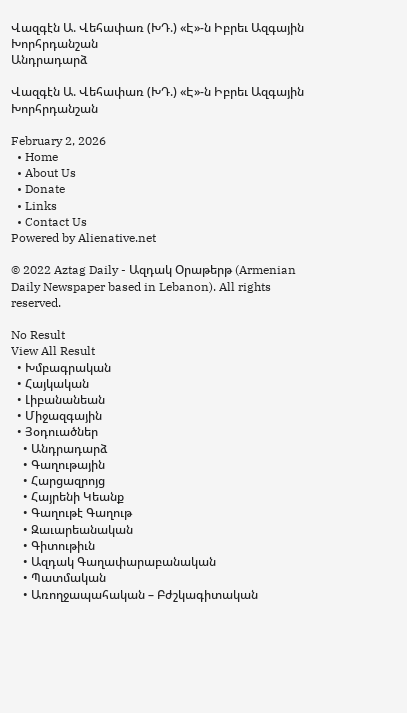Վազգէն Ա. Վեհափառ (ԽԴ.) «Է»-ն Իբրեւ Ազգային Խորհրդանշան
Անդրադարձ

Վազգէն Ա. Վեհափառ (ԽԴ.) «Է»-ն Իբրեւ Ազգային Խորհրդանշան

February 2, 2026
  • Home
  • About Us
  • Donate
  • Links
  • Contact Us
Powered by Alienative.net

© 2022 Aztag Daily - Ազդակ Օրաթերթ (Armenian Daily Newspaper based in Lebanon). All rights reserved.

No Result
View All Result
  • Խմբագրական
  • Հայկական
  • Լիբանանեան
  • Միջազգային
  • Յօդուածներ
    • Անդրադարձ
    • Գաղութային
    • Հարցազրոյց
    • Հայրենի Կեանք
    • Գաղութէ Գաղութ
    • Զաւարեանական
    • Գիտութիւն
    • Ազդակ Գաղափարաբանական
    • Պատմական
    • Առողջապահական – Բժշկագիտական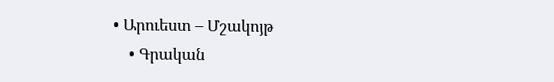• Արուեստ – Մշակոյթ
    • Գրական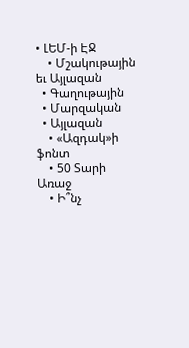• ԼԵՄ-ի ԷՋ
    • Մշակութային եւ Այլազան
  • Գաղութային
  • Մարզական
  • Այլազան
    • «Ազդակ»ի ֆոնտ
    • 50 Տարի Առաջ
    • Ի՞նչ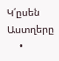Կ՛ըսեն Աստղերը
    •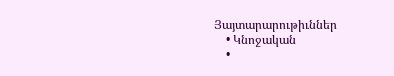Յայտարարութիւններ
    • Կնոջական
    •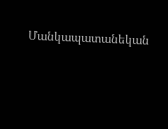Մանկապատանեկան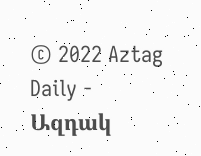© 2022 Aztag Daily - Ազդակ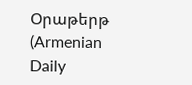Օրաթերթ (Armenian Daily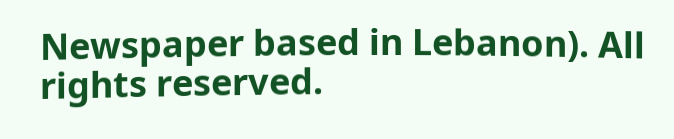Newspaper based in Lebanon). All rights reserved.